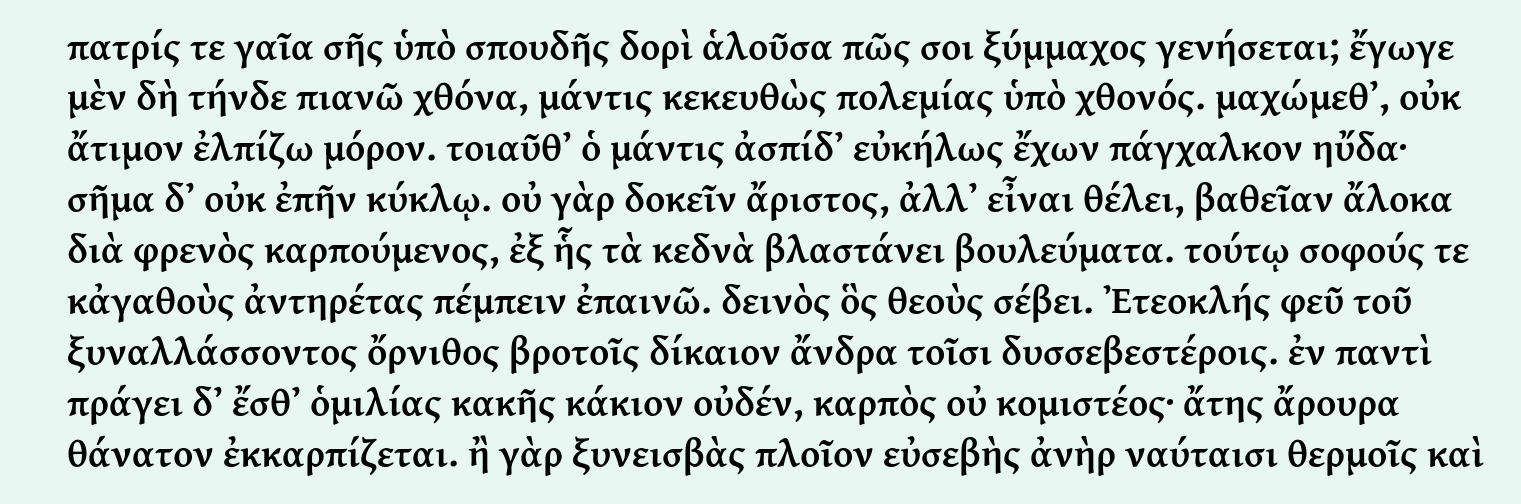πατρίς τε γαῖα σῆς ὑπὸ σπουδῆς δορὶ ἁλοῦσα πῶς σοι ξύμμαχος γενήσεται; ἔγωγε μὲν δὴ τήνδε πιανῶ χθόνα, μάντις κεκευθὼς πολεμίας ὑπὸ χθονός. μαχώμεθʼ, οὐκ ἄτιμον ἐλπίζω μόρον. τοιαῦθʼ ὁ μάντις ἀσπίδʼ εὐκήλως ἔχων πάγχαλκον ηὔδα· σῆμα δʼ οὐκ ἐπῆν κύκλῳ. οὐ γὰρ δοκεῖν ἄριστος, ἀλλʼ εἶναι θέλει, βαθεῖαν ἄλοκα διὰ φρενὸς καρπούμενος, ἐξ ἧς τὰ κεδνὰ βλαστάνει βουλεύματα. τούτῳ σοφούς τε κἀγαθοὺς ἀντηρέτας πέμπειν ἐπαινῶ. δεινὸς ὃς θεοὺς σέβει. Ἐτεοκλής φεῦ τοῦ ξυναλλάσσοντος ὄρνιθος βροτοῖς δίκαιον ἄνδρα τοῖσι δυσσεβεστέροις. ἐν παντὶ πράγει δʼ ἔσθʼ ὁμιλίας κακῆς κάκιον οὐδέν, καρπὸς οὐ κομιστέος· ἄτης ἄρουρα θάνατον ἐκκαρπίζεται. ἢ γὰρ ξυνεισβὰς πλοῖον εὐσεβὴς ἀνὴρ ναύταισι θερμοῖς καὶ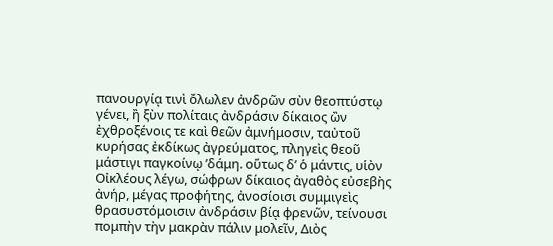πανουργίᾳ τινὶ ὄλωλεν ἀνδρῶν σὺν θεοπτύστῳ γένει, ἢ ξὺν πολίταις ἀνδράσιν δίκαιος ὢν ἐχθροξένοις τε καὶ θεῶν ἀμνήμοσιν, ταὐτοῦ κυρήσας ἐκδίκως ἀγρεύματος, πληγεὶς θεοῦ μάστιγι παγκοίνῳ ʼδάμη. οὕτως δʼ ὁ μάντις, υἱὸν Οἰκλέους λέγω, σώφρων δίκαιος ἀγαθὸς εὐσεβὴς ἀνήρ, μέγας προφήτης, ἀνοσίοισι συμμιγεὶς θρασυστόμοισιν ἀνδράσιν βίᾳ φρενῶν, τείνουσι πομπὴν τὴν μακρὰν πάλιν μολεῖν, Διὸς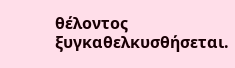θέλοντος ξυγκαθελκυσθήσεται.